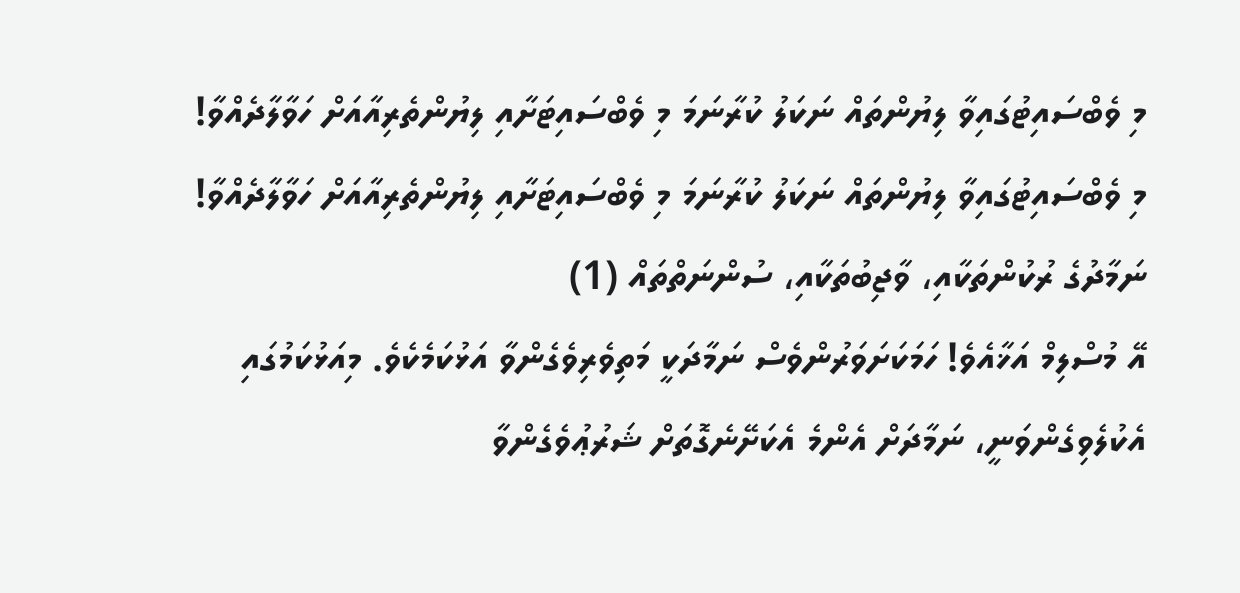މި ވެބްސައިޓުގައިވާ ލިޔުންތައް ނަކަލު ކުރާނަމަ މި ވެބްސައިޓަށާއި ލިޔުންތެރިއާއަށް ހަވާލާދެއްވާ!
މި ވެބްސައިޓުގައިވާ ލިޔުންތައް ނަކަލު ކުރާނަމަ މި ވެބްސައިޓަށާއި ލިޔުންތެރިއާއަށް ހަވާލާދެއްވާ!
ނަމާދުގެ ރުކުންތަކާއި، ވާޖިބުތަކާއި، ސުންނަތްތައް (1)
އޭ މުސްލިމް އަޚާއެވެ! ހަމަކަށަވަރުންވެސް ނަމާދަކީ މަތިވެރިވެގެންވާ އަޅުކަމެކެވެ. މިއަޅުކަމުގައި އެކުލެވިގެންވަނީ، ނަމާދަށް އެންމެ އެކަށޭނެގޮތަށް ޝަރުޢުވެގެންވާ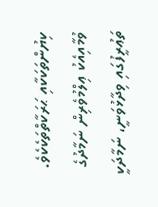ކިޔުންތަކަކާއި ޙަރަކާތްތަކެކެވެ. ވުމާއިއެކު ޢިލްމުވެރިން ނަމާދުގެ ތަޢުރީފުގައި ވިދާޅުވަނީ، ނަމާދަކީ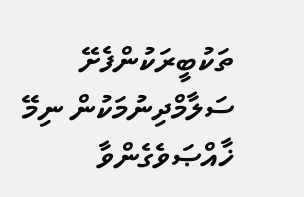ތަކުބީރަކުންފެށޭ ސަލާމްދިނުމަކުން ނިމޭ ޚާއްޞަވެގެންވާ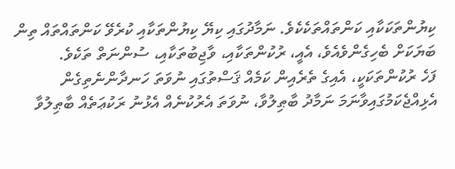ކިޔުންތަކަކާއި ކަންތައްތަކެކެވެ. ނަމާދުގައި ކިޔޭ ކިޔުންތަކާއި ކުރެވޭ ކަންތައްތައް ތިން ބަޔަކަށް ބެހިގެންވެއެވެ، އެއީ، ރުކުންތަކާއި، ވާޖިބުތަކާއި، ސުންނަތް ތަކެވެ.
ފަހެ ރުކުންތަކަކީ، އެއިގެ ތެރެއިން ކަމެއް ޤަސްތުގައި ނުވަތަ ހަނދާންނެތިގެން އެޅިއްޖެކަމުގައިވާނަމަ ނަމާދު ބާޠިލުވާ، ނުވަތަ އެރުކުނެއް އެޅުނު ރަކުޢަތެއް ބާޠިލުވާ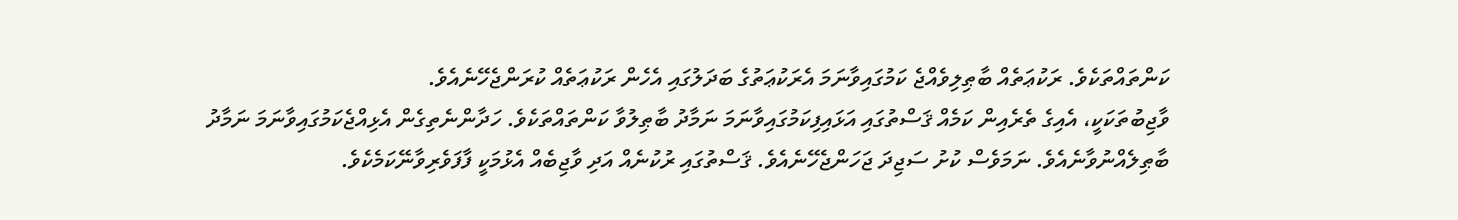ކަންތައްތަކެވެ. ރަކުޢަތެއް ބާޠިލިވެއްޖެ ކަމުގައިވާނަމަ އެރަކުޢަތުގެ ބަދަލުގައި އެހެން ރަކުޢަތެއް ކުރަންޖެހޭނެއެވެ.
ވާޖިބުތަކަކީ، އެއިގެ ތެރެއިން ކަމެއް ޤަސްތުގައި އަޅައިފިކަމުގައިވާނަމަ ނަމާދު ބާޠިލުވާ ކަންތައްތަކެވެ. ހަދާންނެތިގެން އެޅިއްޖެކަމުގައިވާނަމަ ނަމާދު ބާޠިލެއްނުވާނެއެވެ. ނަމަވެސް ކުށު ސަޖިދަ ޖަހަންޖެހޭނެއެވެ. ޤަސްތުގައި ރުކުނެއް އަދި ވާޖިބެއް އެޅުމަކީ ފާފަވެރިވާނޭކަމެކެވެ.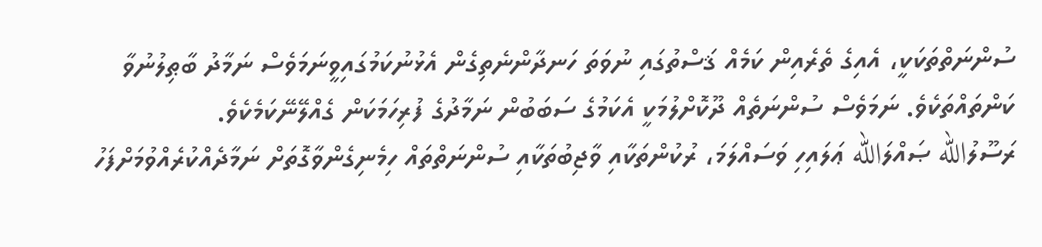ސުންނަތްތަކަކީ، އެއިގެ ތެރެއިން ކަމެއް ޤަސްތުގައި ނުވަތަ ހަނދާންނެތިގެން އެޅުނުކަމުގައިވީނަމަވެސް ނަމާދު ބާޠިލުނުވާ ކަންތައްތަކެވެ. ނަމަވެސް ސުންނަތެއް ދޫކޮށްލުމަކީ އެކަމުގެ ސަބަބުން ނަމާދުގެ ފުރިހަމަކަން ގެއްލޭނޭކަމެކެވެ.
ރަސޫލުالله ޞައްލަالله ޢަލައިހި ވަސައްލަމަ، ރުކުންތަކާއި ވާޖިބުތަކާއި ސުންނަތްތައް ހިމެނިގެންވާގޮތަށް ނަމާދެއްކުރެއްވުމަށްފަހު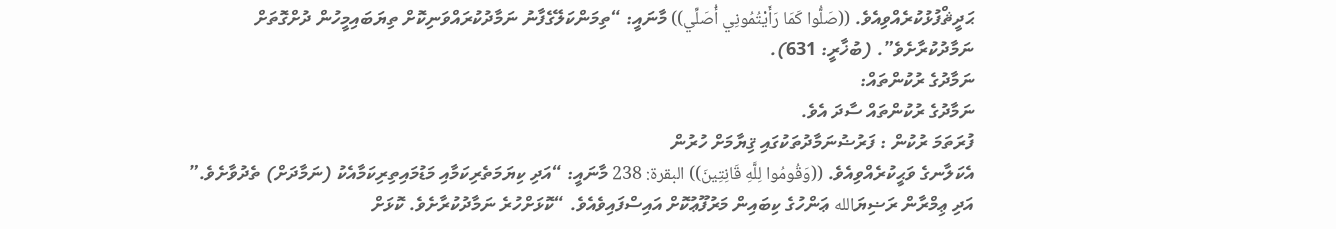ޙަދީޘްފުޅުކުރެއްވިއެވެ. ((صَلُّوا كَمَا رَأَيْتُمُونِي أُصَلِّي)) މާނައީ: “ތިމަންކަލޭގެފާނު ނަމާދުކުރައްވަނިކޮށް ތިޔަބައިމީހުން ދުށްގޮތަށް ނަމާދުކުރާށެވެ”. (ބުޚާރީ: 631).
ނަމާދުގެ ރުކުންތައް:
ނަމާދުގެ ރުކުންތައް ސާދަ އެވެ.
ފުރަތަމަ ރުކުން : ފަރުޟުނަމާދުތަކުގައި ޤިޔާމަށް ހުރުން
އެކަލާނގެ ވަޙީކުރެއްވިއެވެ. ((وَقُومُوا لِلَّهِ قَانِتِينَ)) البقرة: 238 މާނައީ: “އަދި ކިޔަމަތެރިކަމާއި މަޑުމައިތިރިކަމާއެކު (ނަމާދަށް) ތެދުވާށެވެ.” އަދި ޢިމްރާން ރަޟިޔަالله ޢަންހުގެ ކިބައިން މަރުފޫޢުކޮށް އައިސްފައިވެއެވެ. “ކޮޅަށްހުރެ ނަމާދުކުރާށެވެ. ކޮޅަށް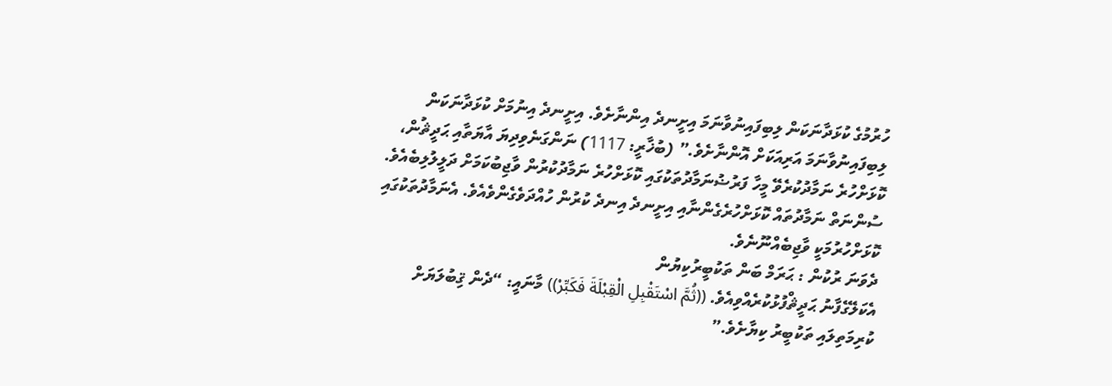ހުރުމުގެ ކުޅަދާނަކަން ލިބިފައިނުވާނަމަ އިށީނދެ އިންނާށެވެ. އިށީނދެ އިނުމަށް ކުޅަދާނަކަން ލިބިފައިނުވާނަމަ އަރިއަކަށް އޮންނާށެވެ.” (ބުޚާރީ: 1117) ނަންގަނެވިދިޔަ އާޔަތާއި ޙަދީޘުން، ކޮޅަށްހުރެ ނަމާދުކުރެވޭ މީހާ ފަރުޟުނަމާދުތަކުގައި ކޮޅަށްހުރެ ނަމާދުކުރުން ވާޖިބުކަމަށް ދަލީލުލިބެއެވެ. ސުންނަތް ނަމާދުތައް ކޮޅަށްހުރެގެންނާއި އިށީނދެ އިނދެ ކުރުން ހުއްދަވެގެންވެއެވެ. އެނަމާދުތަކުގައި ކޮޅަށްހުރުމަކީ ވާޖިބެއްނޫނެވެ.
ދެވަނަ ރުކުން : ޙަރަމް ބަން ތަކުބީރުކިޔުން
އެކަލޭގެފާނު ޙަދީޘްފުޅުކުރެއްވިއެވެ. ((ثُمَّ اسْتَقْبِلِ الْقِبْلَةَ فَكَبِّرْ)) މާނައީ: “ދެން ޤިބުލަޔަށް ކުރިމަތިލައި ތަކުބީރު ކިޔާށެވެ.”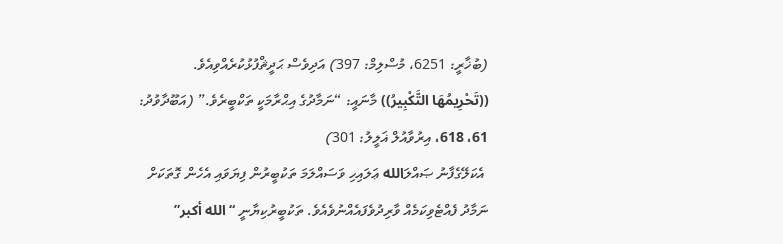(ބުޚާރީ: 6251، މުސްލިމް: 397) އަދިވެސް ޙަދީޘްފުޅުކުރެއްވިއެވެ. ((تَحْرِيمُهَا التَّكْبِيرُ)) މާނައީ: “ނަމާދުގެ އިޙްރާމަކީ ތަކްބީރެވެ.” (އަބޫދާވުދު: 61، 618، އިރުވާއުލް ޣަލީލު: 301)
 އެކަލޭގެފާނު ޞައްލަالله ޢަލައިހި ވަސައްލަމަ ތަކުބީރުން ފިޔަވައި އެހެން ގޮތަކަށް ނަމާދު ފެއްޓެވިކަމެއް ވާރިދުވެފައެއްނުވެއެވެ. ތަކުބީރުކިޔާނީ “الله أكبر”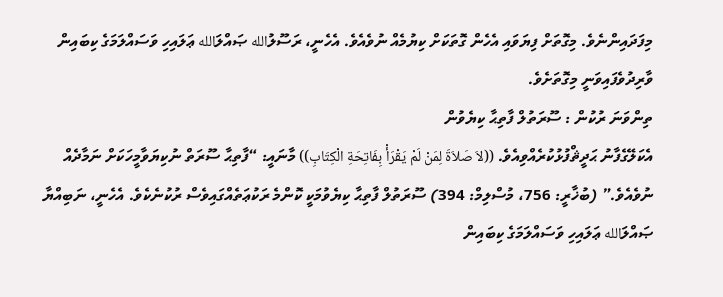މިފަދައިންނެވެ. މިގޮތަށް ފިޔަވައި އެހެން ގޮތަކަށް ކިޔުމެއް ނުވެއެވެ. އެހެނީ، ރަސޫލުالله ޞައްލަالله ޢަލައިހި ވަސައްލަމަގެ ކިބައިން ވާރިދުވެފައިވަނީ މިގޮތަށެވެ.
ތިންވަނަ ރުކުން : ސޫރަތުލް ފާތިޙާ ކިޔެވުން
އެކަލޭގެފާނު ޙަދީޘްފުޅުކުރެއްވިއެވެ. ((لاَ صَلاَةَ لِمَنْ لَمْ يَقْرَأْ بِفَاتِحَةِ الْكِتَابِ)) މާނައީ: “ފާތިޙާ ސޫރަތް ނުކިޔަވާމީހަކަށް ނަމާދެއް ނުވެއެވެ.” (ބުޚާރީ: 756، މުސްލިމް: 394) ސޫރަތުލް ފާތިޙާ ކިޔެވުމަކީ ކޮންމެ ރަކުޢަތެއްގައިވެސް ރުކުނެކެވެ. އެހެނީ، ނަބިއްޔާ ޞައްލަالله ޢަލައިހި ވަސައްލަމަގެ ކިބައިން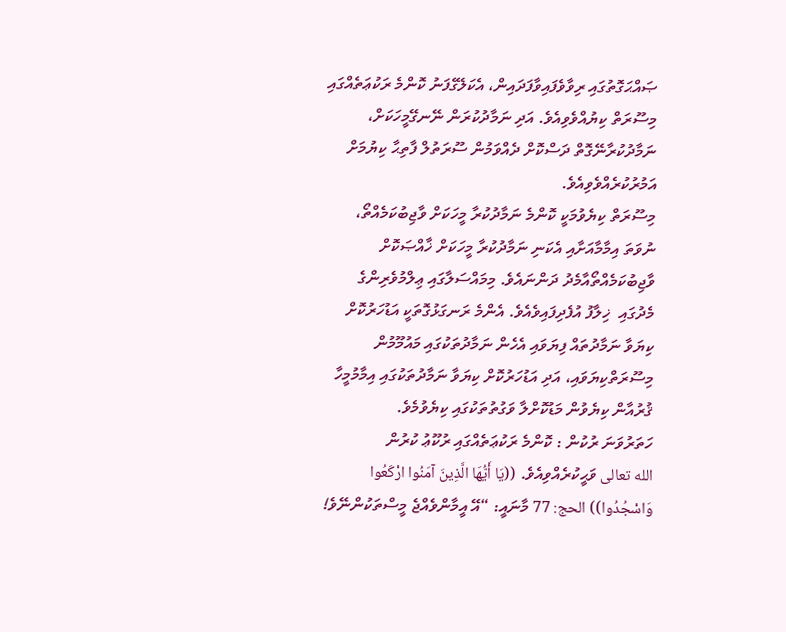ޞައްޙަގޮތުގައި ރިވާވެފައިވާފަދައިން، އެކަލޭގެފަނު ކޮންމެ ރަކުޢަތެއްގައި މިސޫރަތް ކިޔުއްވެވިއެވެ. އަދި ނަމާދުކުރަން ނޭނގޭމީހަކަށް، ނަމާދުކުރާނޭގޮތް ދަސްކޮށް ދެއްވަމުން ސޫރަތުލް ފާތިޙާ ކިޔުމަށް އަމުރުކުރެއްވެވިއެވެ.
މިސޫރަތް ކިޔެވުމަކީ ކޮންމެ ނަމާދުކުރާ މީހަކަށް ވާޖިބުކަމެއްތޯ، ނުވަތަ އިމާމާއަށާއި އެކަނި ނަމާދުކުރާ މީހަކަށް ޚާއްޞަކޮށް ވާޖިބުކަމެއްތޯއާމެދު ދަންނައެވެ. މިމައްސަލާގައި ޢިލްމުވެރިންގެ މެދުގައި  ޚިލާފު އުފެދިފައިވެއެވެ. އެންމެ ރަނގަޅުގޮތަކީ އަޑުހަރުކޮށް ކިޔަވާ ނަމާދުތައް ފިޔަވައި އެހެން ނަމާދުތަކުގައި މައުމޫމުން މިސޫރަތްކިޔަވައި، އަދި އަޑުހަރުކޮށް ކިޔަވާ ނަމާދުތަކުގައި އިމާމުމީހާ ޤުރުއާން ކިޔެވުން މަޑުކޮށްލާ ވަގުތުތަކުގައި ކިޔެވުމެވެ.
ހަތަރުވަނަ ރުކުން : ކޮންމެ ރަކުޢަތެއްގައި ރުކޫޢު ކުރުން
الله تعالى ވަޙީކުރެއްވިއެވެ. ((يَا أَيُّهَا الَّذِينَ آمَنُوا ارْكَعُوا وَاسْجُدُوا)) الحج: 77 މާނައީ: “އޭ އީމާންވެއްޖެ މީސްތަކުންނޭވެ!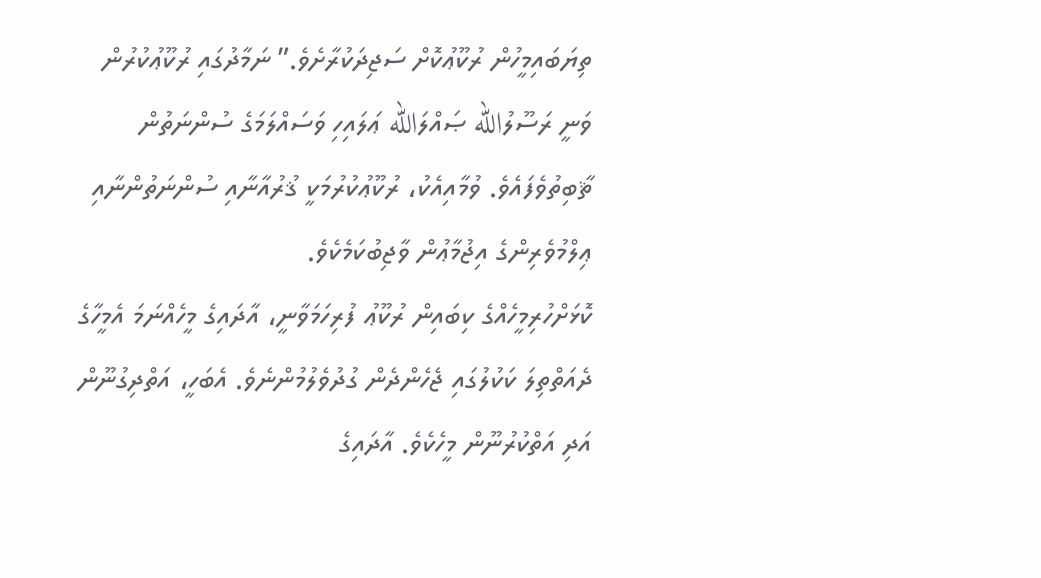ތިޔަބައިމީހުން ރުކޫޢުކޮށް ސަޖިދަކުރާށެވެ.” ނަމާދުގައި ރުކޫޢުކުރުން ވަނީ ރަސޫލުالله ޞައްލަالله ޢަލައިހި ވަސައްލަމަގެ ސުންނަތުން ޘާބިތުވެފައެވެ. ވުމާއިއެކު، ރުކޫޢުކުރުމަކީ ޤުރުއާނާއި ސުންނަތުންނާއި ޢިލްމުވެރިންގެ އިޖުމާޢުން ވާޖިބުކަމެކެވެ.
ކޮޅަށްހުރިމީހެއްގެ ކިބައިން ރުކޫޢު ފުރިހަމަވާނީ، އާދައިގެ މީހެއްނަމަ އެމީހާގެ ދެއަތްތިލަ ކަކުލުގައި ޖެހެންދެން ގުދުވެލުމުންނެވެ. އެބަހީ، އަތްދިގުނޫން އަދި އަތްކުރުނޫން މީހެކެވެ. އާދައިގެ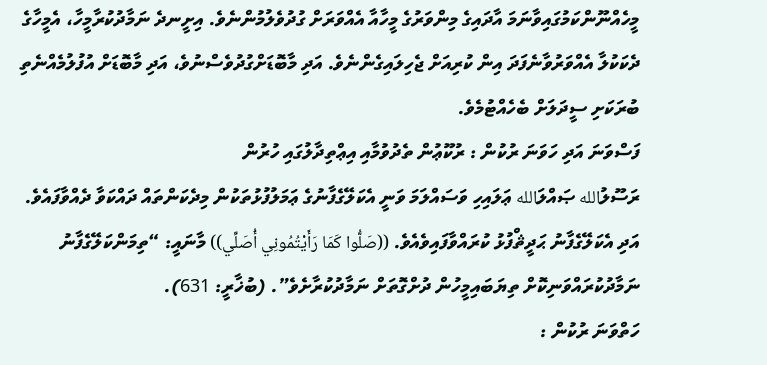މީހެއްނޫންކަމުގައިވާނަމަ އާދައިގެ މިންވަރުގެ މީހާއާ އެއްވަރަށް ގުދުވެލުމުންނެވެ. އިށީނދެ ނަމާދުކުރާމީހާ، އެމީހާގެ ދެކަކުލާ އެއްވަރުވާނެފަދަ އިން ކުރިއަށް ޖެހިލައިގެންނެވެ. އަދި މާބޮޑަށްގުދުވެސްނުވެ، އަދި މާބޮޑަށް އުފުލުމެއްނެތި ބުރަކަށި ސީދަލަށް ބެހެއްޓުމެވެ.
ފަސްވަނަ އަދި ހަވަނަ ރުކުން : ރުކޫޢުން ތެދުވުމާއި އިޢްތިދާލުގައި ހުރުން
ރަސޫލުالله ޞައްލަالله ޢަލައިހި ވަސައްލަމަ ވަނީ އެކަލޭގެފާނުގެ ޢަމަލުފުޅުތަކުން މިދެކަންތައް ދައްކަވާ ދެއްވާފައެވެ. އަދި އެކަލޭގެފާނު ޙަދީޘްފުޅު ކުރައްވާފައިވެއެވެ. ((صَلُّوا كَمَا رَأَيْتُمُونِي أُصَلِّي)) މާނައީ: “ތިމަންކަލޭގެފާނު ނަމާދުކުރައްވަނިކޮށް ތިޔަބައިމީހުން ދުށްގޮތަށް ނަމާދުކުރާށެވެ”. (ބުޚާރީ: 631).
ހަތްވަނަ ރުކުން :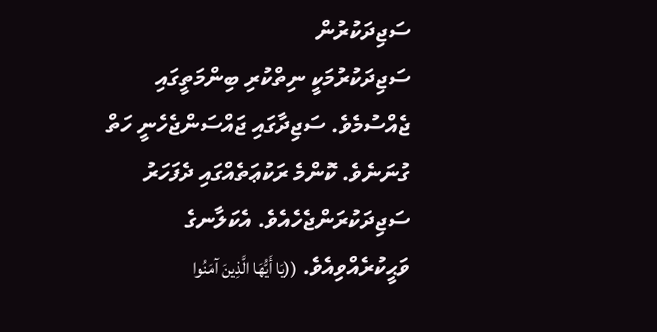ސަޖިދަކުރުން
ސަޖިދަކުރުމަކީ ނިތްކުރި ބިންމަތީގައި ޖެއްސުމެވެ. ސަޖިދާގައި ޖައްސަންޖެހެނީ ހަތް ގުނަނެވެ. ކޮންމެ ރަކުޢަތެއްގައި ދެފަހަރު ސަޖިދަކުރަންޖެހެއެވެ. އެކަލާނގެ ވަޙީކުރެއްވިއެވެ. ((يَا أَيُّهَا الَّذِينَ آمَنُوا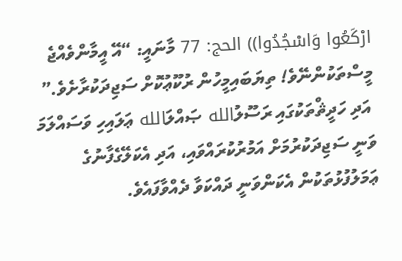ارْكَعُوا وَاسْجُدُوا)) الحج: 77 މާނައީ: “އޭ އީމާންވެއްޖެ މީސްތަކުންނޭވެ! ތިޔަބައިމީހުން ރުކޫޢުކޮށް ސަޖިދަކުރާށެވެ.”
 އަދި ހަދީޘްތަކުގައި ރަސޫލުالله ޞައްލަالله ޢަލައިހި ވަސައްލަމަ ވަނީ ސަޖިދަކުރުމަށް އަމުރުކުރައްވައި، އަދި އެކަލޭގެފާނުގެ ޢަމަލުފުޅުތަކުން އެކަންވަނީ ދައްކަވާ ދެއްވާފައެވެ.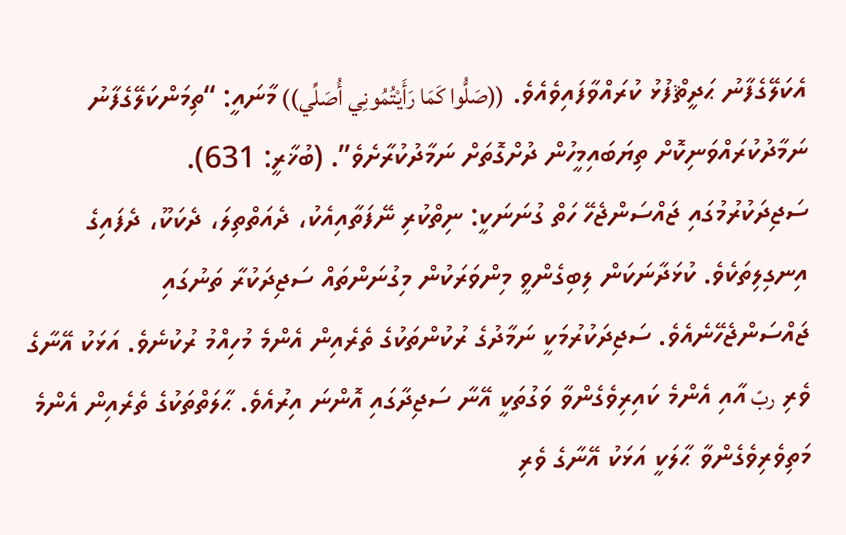އެކަލޭގެފާނު ޙަދީޘްފުޅު ކުރައްވާފައިވެއެވެ. ((صَلُّوا كَمَا رَأَيْتُمُونِي أُصَلِّي)) މާނައީ: “ތިމަންކަލޭގެފާނު ނަމާދުކުރައްވަނިކޮށް ތިޔަބައިމީހުން ދުށްގޮތަށް ނަމާދުކުރާށެވެ”. (ބުޚާރީ: 631).
ސަޖިދަކުރުމުގައި ޖައްސަންޖެހޭ ހަތް ގުނަނަކީ: ނިތްކުރި ނޭފަތާއިއެކު، ދެއަތްތިލަ، ދެކަކޫ، ދެފައިގެ އިނގިލިތަކެވެ. ކުޅަދާނަކަން ލިބިގެންވީ މިންވަރަކުން މިގުނަންތައް ސަޖިދަކުރާ ތަނުގައި ޖައްސަންޖެހޭނެއެވެ. ސަޖިދަކުރުމަކީ ނަމާދުގެ ރުކުންތަކުގެ ތެރެއިން އެންމެ މުހިއްމު ރުކުނެވެ. އަޅަކު އޭނާގެ ވެރި ربّ އާއި އެންމެ ކައިރިވެގެންވާ ވަގުތަކީ އޭނާ ސަޖިދާގައި އޮންނަ އިރުއެވެ. ޙާލަތްތަކުގެ ތެރެއިން އެންމެ މަތިވެރިވެގެންވާ ޙާލަކީ އަޅަކު އޭނާގެ ވެރި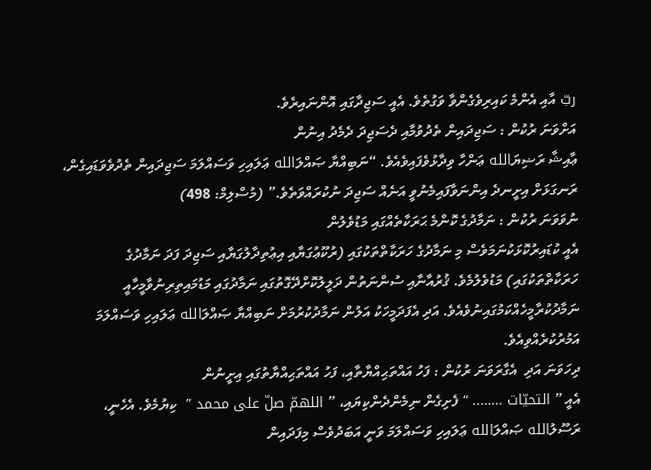ربّ އާއި އެންމެ ކައިރިވެގެންވާ ވަގުތެވެ. އެއީ ސަޖިދާގައި އޮންނައިރެވެ.
އަށްވަނަ ރުކުން : ސަޖިދައިން ތެދުވުމާއި ދެސަޖިދަ ދެމެދު އިނުން
ޢާއިޝާ ރަޟިޔަالله ޢަންހާ ވިދާޅުވެފައިވެއެވެ. “ނަބިއްޔާ ޞައްލަالله ޢަލައިހި ވަސައްލަމަ ސަޖިދައިން ތެދުވެވަޑައިގެން، ރަނގަޅަށް އިށީނދެ އިންނަވާފައިމެނުވީ އަނެއް ސަޖިދަ ނުކުރައްވަތެވެ.” (މުސްލިމް: 498)
ނުވަވަނަ ރުކުން : ނަމާދުގެ ކޮންމެ ޙަރަކާތެއްގައި މަޑުވެލުން
އެއީ ކުޑައިރުކޮޅަކުނަމަވެސް މި ނަމާދުގެ ހަރަކާތްތަކުގައި (ރުކޫޢުގަޔާއި އިޢުތިދާލުގަޔާއި ސަޖިދަ ފަދަ ނަމާދުގެ ހަރަކާތްތަކުގައި) މަޑުވެލުމެވެ. ޤުރުއާނާއި ސުންނަތުން ދަލީލުކޮށްދޭގޮތުގައި ނަމާދުގައި މަޑުމައިތިރިނުވާމީހާއީ ނަމާދުކުރާމީހެއްކަމުގައިނުވެއެވެ. އަދި އެފަދަމީހަކު އަލުން ނަމާދުކުރުމަށް ނަބިއްޔާ ޞައްލަالله ޢަލައިހި ވަސައްލަމަ އަމުރުކުރެއްވިއެވެ.
ދިހަވަނަ އަދި  އެގާރަވަނަ ރުކުން : ފަހު އައްތަޙިއްޔާތާއި، ފަހު އައްތަޙިއްޔާތުގައި އިށީނުން
އެއީ ” التحيّات …….. “ ފެށިގެން ނިމެންދެންކިޔައި، ” اللهمّ صلّ على محمد ”  ކިޔުމެވެ. އެހެނީ، ރަސޫލުالله ޞައްލަالله ޢަލައިހި ވަސައްލަމަ ވަނީ އަބަދުވެސް މިފަދައިން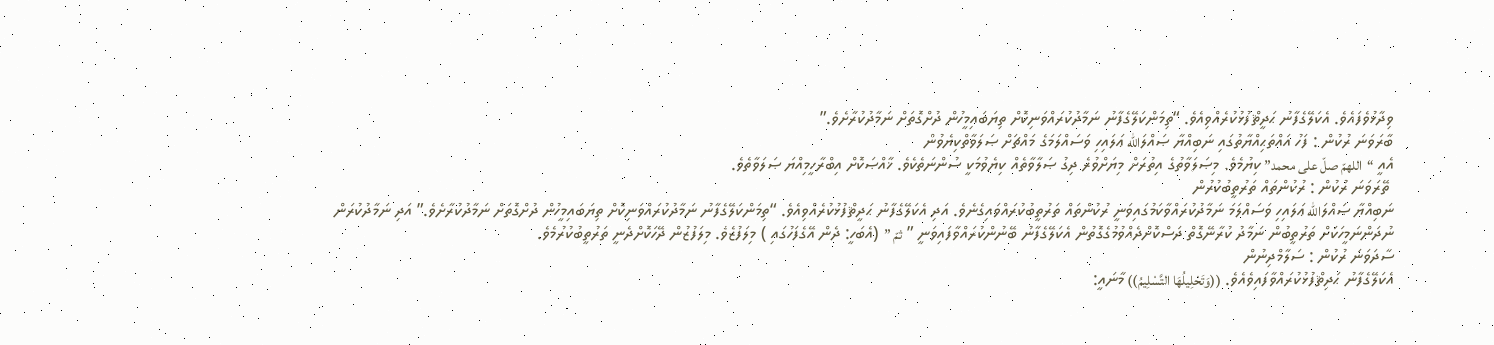ވިދާޅުވެފައެވެ. އެކަލޭގެފާނު ޙަދީޘްފުޅުކުރެއްވިއެވެ. “ތިމަންކަލޭގެފާނު ނަމާދުކުރައްވަނިކޮށް ތިޔަބައިމީހުން ދުށްގޮތަށް ނަމާދުކުރާށެވެ.”
ބާރަވަނަ ރުކުން : ފަހު އައްތަޙިއްޔާތުގައި ނަބިއްޔާ ޞައްލަالله ޢަލައިހި ވަސައްލަމަގެ މައްޗަށް ޞަލަވާތްކިޔެވުން
އެއީ “اللهمّ صلّ على محمد” ކިޔުމެވެ. މިޞަލަވާތުގެ އިތުރަށް މިޔަށްވުރެ ދިގު ޞަލާވާތެއް ކިޔެވުމަކީ ސުންނަތެކެވެ. ޚާއްޞަކޮށް އިބްރާހީމިއްޔަ ޞަލަވާތެވެ.
 ތޭރަވަނަ ރުކުން : ރުކުންތައް ތަރުތީބުކުރުން
ނަބިއްޔާ ޞައްލަالله ޢަލައިހި ވަސައްލަމަ ނަމާދުކުރައްވާކަމުގައިވަނީ ރުކުންތައް ތަރުތީބުކުރައްވައިގެނެވެ. އަދި އެކަލޭގެފާނު ޙަދީޘްފުޅުކުރެއްވިއެވެ. “ތިމަންކަލޭގެފާނު ނަމާދުކުރައްވަނިކޮށް ތިޔަބައިމީހުން ދުށްގޮތަށް ނަމާދުކުރާށެވެ.” އަދި ނަމާދުކުރަން ނުދަންނަމީހަކަށް ތަރުތީބުން ނަމާދު ކުރާނޭގޮތް ދަސްކޮށްދެއްވުމުގެގޮތުން އެކަލޭގެފާނު ބޭނުންކުރައްވާފައިވަނީ ” ثمّ ”  (އެބަހީ: ދެން އޭގެފަހުގައި ) މިލަފުޒެވެ. މިލަފުޒުން ދޭހަކޮށްދެނީ ތަރުތީބުކުރުމެވެ.
ސާދަވަނަ ރުކުން : ސަލާމްދިނުން
އެކަލޭގެފާނު ޙަދިޘްފުޅުކުރައްވާފައިވެއެވެ. ((وَتَحْلِيلُهَا التَّسْلِيمُ)) މާނައީ: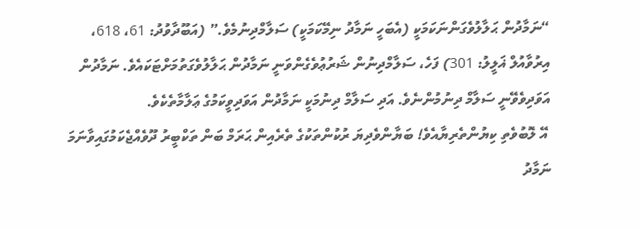“ނަމާދުން ޙަލާލުވެގަންނަކަމަކީ (އެބަހީ ނަމާދު ނިމޭކަމަކީ) ސަލާމްދިނުމެވެ.” (އަބޫދާވުދު: 61، 618، އިރުވާއުލް ޣަލީލު: 301) ފަހެ، ސަލާމްދިނުން ޝަރުޢުވެގެންވަނީ ނަމާދުން ޙަލާލުވެގަތުމަށްޓަކައެވެ. ނަމާދުން އަވަދިވެވޭނީ ސަލާމް ދިނުމުންނެވެ. އަދި ސަލާމް ދިނުމަކީ ނަމާދުން އަވަދިވީކަމުގެ ޢަލާމާތެކެވެ.
 އޭ ލޮބުވެތި ކިޔުންތެރިޔާއެވެ! ބަޔާންވެދިޔަ ރުކުންތަކުގެ ތެރެއިން ޙަރަމް ބަން ތަކްބީރު ދޫވެއްޖެކަމުގައިވާނަމަ ނަމާދު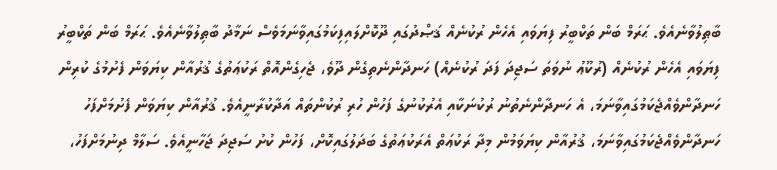ބާޠިލުވާނެއެވެ. ޙަރަމް ބަން ތަކްބީރު ފިޔަވައި އެހެން ރުކުނެއް ޤަޞްދުގައި ދޫކޮށްލައިފިކަމުގައިވާނަމަވެސް ނަމާދު ބާޠިލުވާނެއެވެ. ޙަރަމް ބަން ތަކްބީރު ފިޔަވައި އެހެން ރުކުނެއް (ރުކޫޢު ނުވަތަ ސަޖިދަ ފަދަ ރުކުނެއް) ހަނދާންނެތިގެން ދޫވެ، ޖެހިގެންއޮތް ރަކުޢަތުގެ ޤުރުއާން ކިޔަވަން ފެށުމުގެ ކުރިން ހަނދާންވެއްޖެކަމުގައިވާނަމަ، އެ ހަނދާންނެތުނު ރުކުނަކާއި އެރުކުނުގެ ފަހުން ހުރި ރުކުންތައް އަދާކުރާނީއެވެ. ޤުރުއާން ކިޔަވަން ފެށުމަށްފަހު ހަނދާންވެއްޖެކަމުގައިވާނަމަ، ޤުރުއާން ކިޔަވަމުން މިދާ ރަކުޢަތް އެރަކުޢަތުގެ ބަދަލުގައިކޮށް، ފަހުން ކުށު ސަޖިދަ ޖަހާނީއެވެ. ސަލާމް ދިނުމަށްފަހު،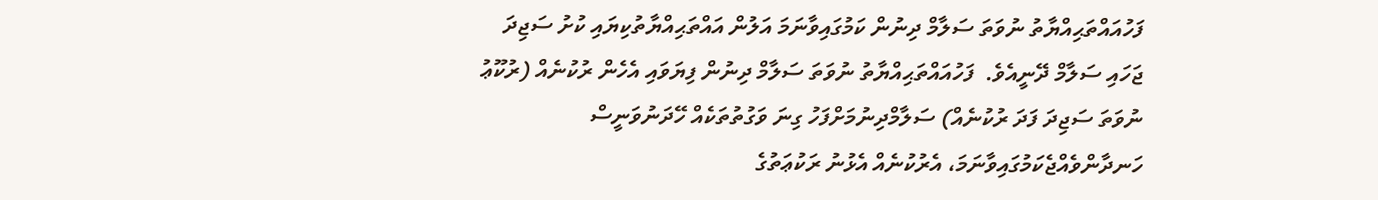ފަހުއައްތަޙިއްޔާތު ނުވަތަ ސަލާމް ދިނުން ކަމުގައިވާނަމަ އަލުން އައްތަޙިއްޔާތުކިޔައި ކުށު ސަޖިދަ ޖަހައި ސަލާމް ދޭނީއެވެ.  ފަހުއައްތަޙިއްޔާތު ނުވަތަ ސަލާމް ދިނުން ފިޔަވައި އެހެން ރުކުނެއް (ރުކޫޢު ނުވަތަ ސަޖިދަ ފަދަ ރުކުނެއް) ސަލާމްދިނުމަށްފަހު ގިނަ ވަގުތުތަކެއް ހޭދަނުވަނީސް ހަނދާންވެއްޖެކަމުގައިވާނަމަ، އެރުކުނެއް އެޅުނު ރަކުޢަތުގެ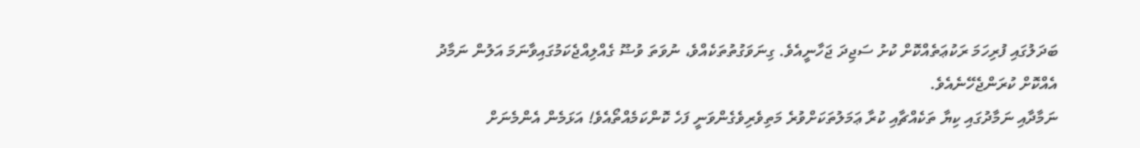ބަދަލުގައި ފުރިހަމަ ރަކުޢަތެއްކޮށް ކުށު ސަޖިދަ ޖަހާނީއެވެ. ގިނަވަގުތުތަކެއްވެ، ނުވަތަ ވުޟޫ ގެއްލިއްޖެކަމުގައިވާނަމަ އަލުން ނަމާދު އެއްކޮށް ކުރަންޖެހޭނެއެވެ.
ނަމާދާއި ނަމާދުގައި ކިޔާ ތަކެއްޗާއި ކުރާ ޢަމަލުތަކަށްވުރެ މަތިވެރިވެގެންވަނީ ފަހެ ކޮންކަމެއްތޯއެވެ! އަޅަމެން އެންމެނަށް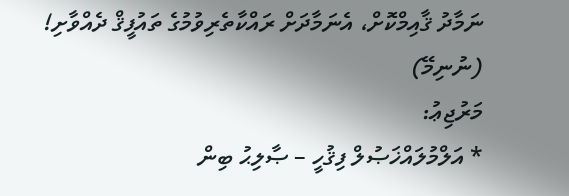ނަމާދު ޤާއިމްކޮށް، އެނަމާދަށް ރައްކާތެރިވުމުގެ ތައުފީޤް ދެއްވާށި! (ނުނިމޭ)
މަރުޖިޢު:
* އަލްމުލައްޚަޞުލް ފިޤުހީ – ޞާލިޙު ބިން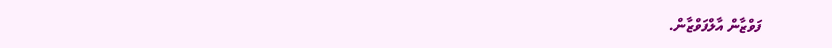ފަވްޒާން އާލްފަވްޒާން.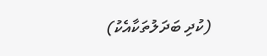(ކުދި ބަދަލުތަކާއެކު)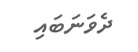ދެވަނަބައި